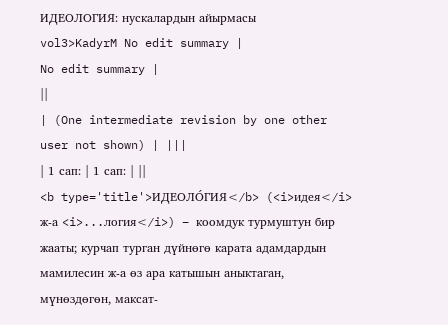ИДЕОЛОГИЯ: нускалардын айырмасы
vol3>KadyrM No edit summary |
No edit summary |
||
| (One intermediate revision by one other user not shown) | |||
| 1 сап: | 1 сап: | ||
<b type='title'>ИДЕОЛО́ГИЯ</b> (<i>идея</i> ж-а <i>...логия</i>) – коомдук турмуштун бир жааты; курчап турган дүйнөгө карата адамдардын мамилесин ж-а өз ара катышын аныктаган, мүнөздөгөн, максат-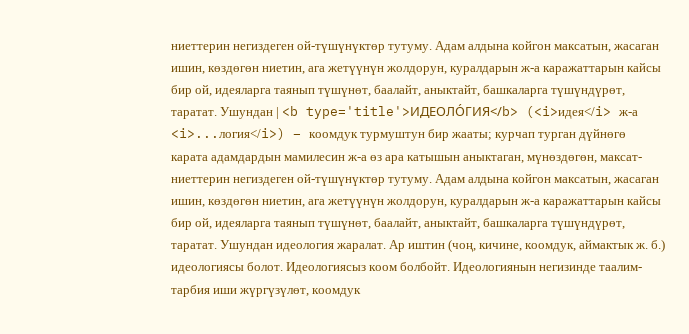ниеттерин негиздеген ой-түшүнүктөр тутуму. Адам алдына койгон максатын, жасаган ишин, көздөгөн ниетин, ага жетүүнүн жолдорун, куралдарын ж-а каражаттарын кайсы бир ой, идеяларга таянып түшүнөт, баалайт, аныктайт, башкаларга түшүндүрөт, таратат. Ушундан | <b type='title'>ИДЕОЛО́ГИЯ</b> (<i>идея</i> ж-а <i>...логия</i>) – коомдук турмуштун бир жааты; курчап турган дүйнөгө карата адамдардын мамилесин ж-а өз ара катышын аныктаган, мүнөздөгөн, максат-ниеттерин негиздеген ой-түшүнүктөр тутуму. Адам алдына койгон максатын, жасаган ишин, көздөгөн ниетин, ага жетүүнүн жолдорун, куралдарын ж-а каражаттарын кайсы бир ой, идеяларга таянып түшүнөт, баалайт, аныктайт, башкаларга түшүндүрөт, таратат. Ушундан идеология жаралат. Ар иштин (чоң, кичине, коомдук, аймактык ж. б.) идеологиясы болот. Идеологиясыз коом болбойт. Идеологиянын негизинде таалим-тарбия иши жүргүзүлөт, коомдук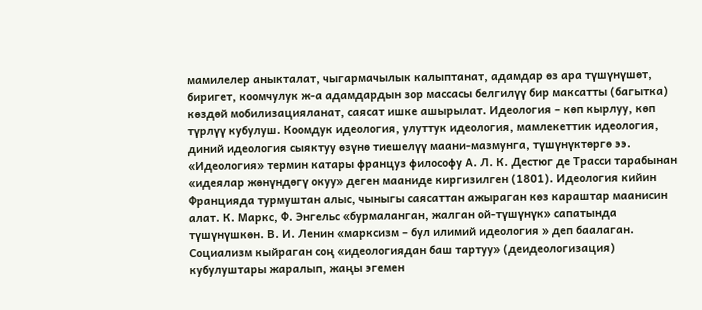мамилелер аныкталат, чыгармачылык калыптанат, адамдар өз ара түшүнүшөт, биригет, коомчулук ж-а адамдардын зор массасы белгилүү бир максатты (багытка) көздөй мобилизацияланат, саясат ишке ашырылат. Идеология – көп кырлуу, көп түрлүү кубулуш. Коомдук идеология, улуттук идеология, мамлекеттик идеология, диний идеология сыяктуу өзүнө тиешелүү маани-мазмунга, түшүнүктөргө ээ. «Идеология» термин катары француз философу А. Л. К. Дестюг де Трасси тарабынан «идеялар жөнүндөгү окуу» деген мааниде киргизилген (1801). Идеология кийин Францияда турмуштан алыс, чыныгы саясаттан ажыраган көз караштар маанисин алат. К. Маркс, Ф. Энгельс «бурмаланган, жалган ой-түшүнүк» сапатында түшүнүшкөн. В. И. Ленин «марксизм – бул илимий идеология » деп баалаган. Социализм кыйраган соң «идеологиядан баш тартуу» (деидеологизация) кубулуштары жаралып, жаңы эгемен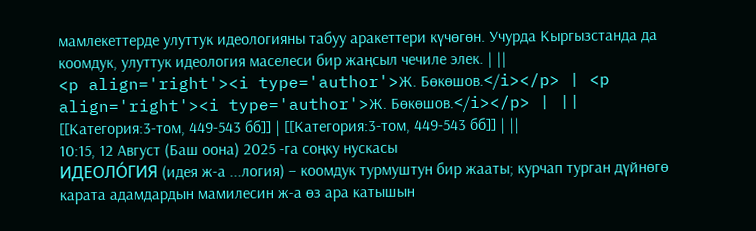мамлекеттерде улуттук идеологияны табуу аракеттери күчөгөн. Учурда Кыргызстанда да коомдук, улуттук идеология маселеси бир жаңсыл чечиле элек. | ||
<p align='right'><i type='author'>Ж. Бөкөшов.</i></p> | <p align='right'><i type='author'>Ж. Бөкөшов.</i></p> | ||
[[Категория:3-том, 449-543 бб]] | [[Категория:3-том, 449-543 бб]] | ||
10:15, 12 Август (Баш оона) 2025 -га соңку нускасы
ИДЕОЛО́ГИЯ (идея ж-а ...логия) – коомдук турмуштун бир жааты; курчап турган дүйнөгө карата адамдардын мамилесин ж-а өз ара катышын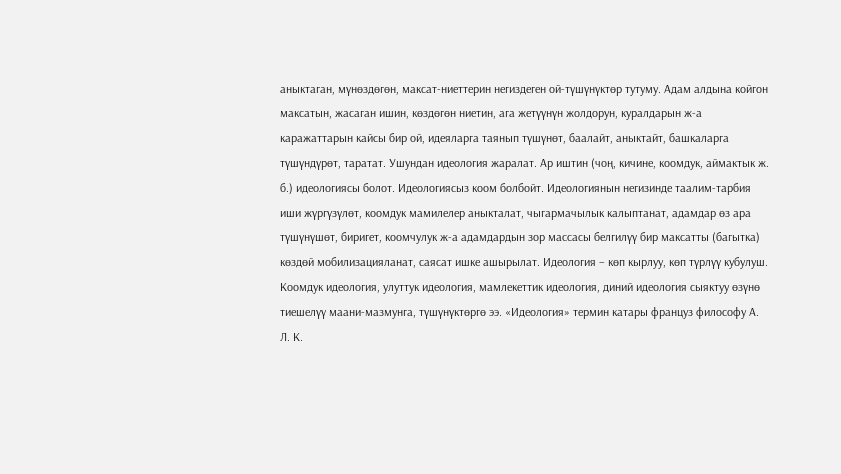аныктаган, мүнөздөгөн, максат-ниеттерин негиздеген ой-түшүнүктөр тутуму. Адам алдына койгон максатын, жасаган ишин, көздөгөн ниетин, ага жетүүнүн жолдорун, куралдарын ж-а каражаттарын кайсы бир ой, идеяларга таянып түшүнөт, баалайт, аныктайт, башкаларга түшүндүрөт, таратат. Ушундан идеология жаралат. Ар иштин (чоң, кичине, коомдук, аймактык ж. б.) идеологиясы болот. Идеологиясыз коом болбойт. Идеологиянын негизинде таалим-тарбия иши жүргүзүлөт, коомдук мамилелер аныкталат, чыгармачылык калыптанат, адамдар өз ара түшүнүшөт, биригет, коомчулук ж-а адамдардын зор массасы белгилүү бир максатты (багытка) көздөй мобилизацияланат, саясат ишке ашырылат. Идеология – көп кырлуу, көп түрлүү кубулуш. Коомдук идеология, улуттук идеология, мамлекеттик идеология, диний идеология сыяктуу өзүнө тиешелүү маани-мазмунга, түшүнүктөргө ээ. «Идеология» термин катары француз философу А. Л. К.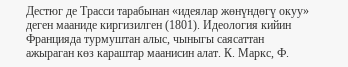Дестюг де Трасси тарабынан «идеялар жөнүндөгү окуу» деген мааниде киргизилген (1801). Идеология кийин Францияда турмуштан алыс, чыныгы саясаттан ажыраган көз караштар маанисин алат. К. Маркс, Ф.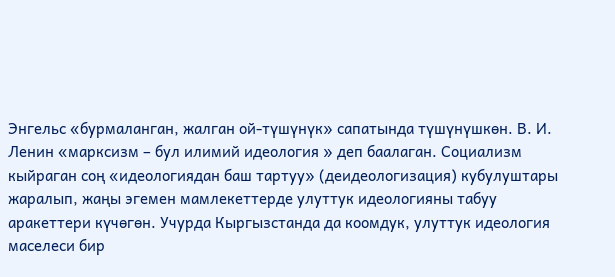Энгельс «бурмаланган, жалган ой-түшүнүк» сапатында түшүнүшкөн. В. И. Ленин «марксизм – бул илимий идеология » деп баалаган. Социализм кыйраган соң «идеологиядан баш тартуу» (деидеологизация) кубулуштары жаралып, жаңы эгемен мамлекеттерде улуттук идеологияны табуу аракеттери күчөгөн. Учурда Кыргызстанда да коомдук, улуттук идеология маселеси бир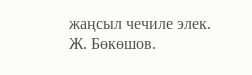жаңсыл чечиле элек.
Ж. Бөкөшов.